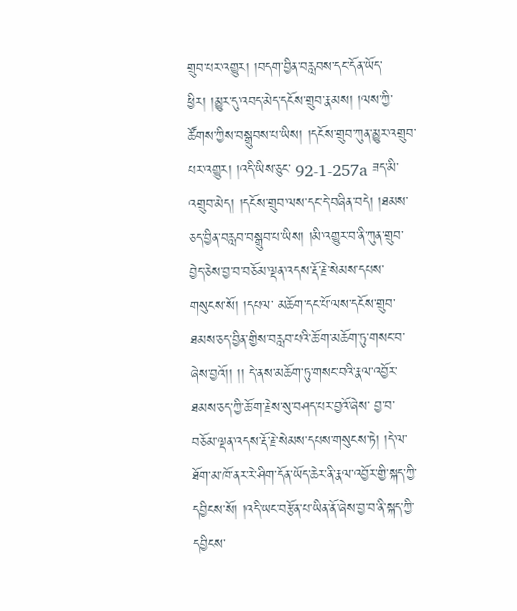གྲུབ་པར་འགྱུར། །བདག་བྱིན་བརླབས་དང་དོན་ཡོད་ཕྱིར། །མྱུར་དུ་འབད་མེད་དངོས་གྲུབ་རྣམས། །ལས་ཀྱི་ཚོགས་ཀྱིས་བསྒྲུབས་པ་ཡིས། །དངོས་གྲུབ་ཀུན་མྱུར་འགྲུབ་པར་འགྱུར། །འདི་ཡིས་ཅུང་ 92-1-257a ཟད་མི་འགྲུབ་མེད། །དངོས་གྲུབ་ལས་དང་དེ་བཞིན་བདེ། །ཐམས་ཅད་བྱིན་བརླབ་བསྒྲུབ་པ་ཡིས། །མི་འགྱུར་བ་ནི་ཀུན་གྲུབ་བྱེད་ཅེས་བྱ་བ་བཅོམ་ལྡན་འདས་རྡོ་རྗེ་སེམས་དཔས་གསུངས་སོ། །དཔལ་ མཆོག་དང་པོ་ལས་དངོས་གྲུབ་ཐམས་ཅད་བྱིན་གྱིས་བརླབ་པའི་ཆོ་ག་མཆོག་ཏུ་གསང་བ་ཞེས་བྱའོ།། །། དེ་ནས་མཆོག་ཏུ་གསང་བའི་རྣལ་འབྱོར་ཐམས་ཅད་ཀྱི་ཆོ་ག་རྗེས་སུ་བཤད་པར་བྱའོ་ཞེས་ བྱ་བ་བཅོམ་ལྡན་འདས་རྡོ་རྗེ་སེམས་དཔས་གསུངས་ཏེ། །དེ་ལ་ཐོག་མ་ཁོ་ནར་རེ་ཤིག་དོན་ཡོད་ཆེར་ནི་རྣལ་འབྱོར་གྱི་སྐད་ཀྱི་དབྱིངས་སོ། །འདི་ཡང་བརྩོན་པ་ཡིན་ནོ་ཞེས་བྱ་བ་ནི་སྐད་ཀྱི་དབྱིངས་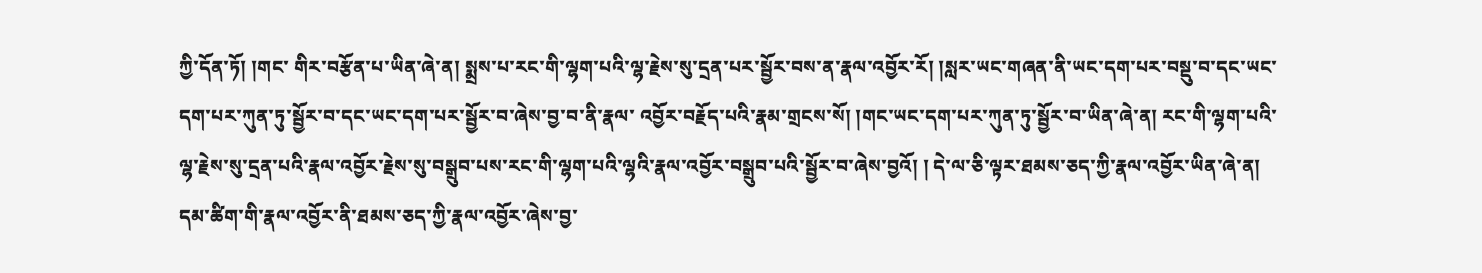ཀྱི་དོན་ཏོ། །གང་ གིར་བརྩོན་པ་ཡིན་ཞེ་ན། སྨྲས་པ་རང་གི་ལྷག་པའི་ལྷ་རྗེས་སུ་དྲན་པར་སྦྱོར་བས་ན་རྣལ་འབྱོར་རོ། །སླར་ཡང་གཞན་ནི་ཡང་དག་པར་བསྡུ་བ་དང་ཡང་དག་པར་ཀུན་ཏུ་སྦྱོར་བ་དང་ཡང་དག་པར་སྦྱོར་བ་ཞེས་བྱ་བ་ནི་རྣལ་ འབྱོར་བརྗོད་པའི་རྣམ་གྲངས་སོ། །གང་ཡང་དག་པར་ཀུན་ཏུ་སྦྱོར་བ་ཡིན་ཞེ་ན། རང་གི་ལྷག་པའི་ལྷ་རྗེས་སུ་དྲན་པའི་རྣལ་འབྱོར་རྗེས་སུ་བསྒྲུབ་པས་རང་གི་ལྷག་པའི་ལྷའི་རྣལ་འབྱོར་བསྒྲུབ་པའི་སྦྱོར་བ་ཞེས་བྱའོ། ། དེ་ལ་ཅི་ལྟར་ཐམས་ཅད་ཀྱི་རྣལ་འབྱོར་ཡིན་ཞེ་ན། དམ་ཚིག་གི་རྣལ་འབྱོར་ནི་ཐམས་ཅད་ཀྱི་རྣལ་འབྱོར་ཞེས་བྱ་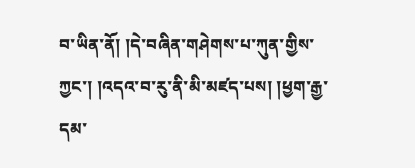བ་ཡིན་ནོ། །དེ་བཞིན་གཤེགས་པ་ཀུན་གྱིས་ཀྱང་། །འདའ་བ་རུ་ནི་མི་མཛད་པས། །ཕྱག་རྒྱ་དམ་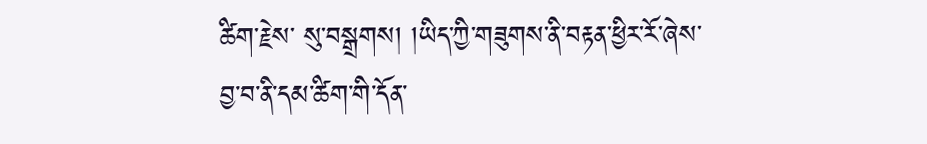ཚིག་རྗེས་ སུ་བསྒྲགས། །ཡིད་ཀྱི་གཟུགས་ནི་བརྟན་ཕྱིར་རོ་ཞེས་བྱ་བ་ནི་དམ་ཚིག་གི་དོན་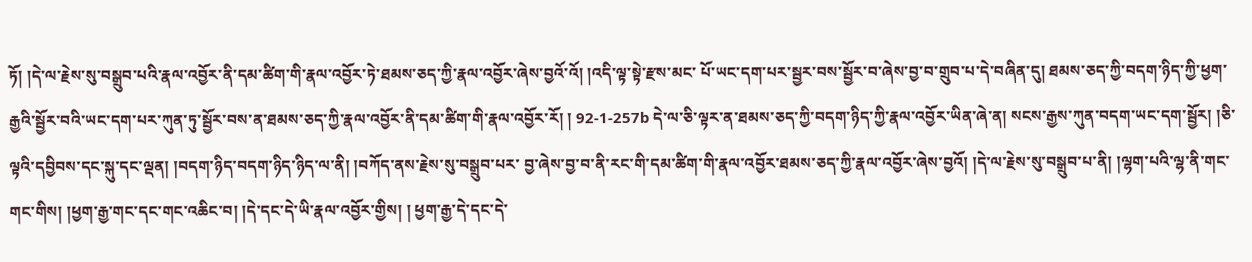ཏོ། །དེ་ལ་རྗེས་སུ་བསྒྲུབ་པའི་རྣལ་འབྱོར་ནི་དམ་ཚིག་གི་རྣལ་འབྱོར་ཏེ་ཐམས་ཅད་ཀྱི་རྣལ་འབྱོར་ཞེས་བྱའོ་འོ། །འདི་ལྟ་སྟེ་རྫས་མང་ པོ་ཡང་དག་པར་སྦྱར་བས་སྦྱོར་བ་ཞེས་བྱ་བ་གྲུབ་པ་དེ་བཞིན་དུ། ཐམས་ཅད་ཀྱི་བདག་ཉིད་ཀྱི་ཕྱག་རྒྱའི་སྦྱོར་བའི་ཡང་དག་པར་ཀུན་ཏུ་སྦྱོར་བས་ན་ཐམས་ཅད་ཀྱི་རྣལ་འབྱོར་ནི་དམ་ཚིག་གི་རྣལ་འབྱོར་རོ། ། 92-1-257b དེ་ལ་ཅི་ལྟར་ན་ཐམས་ཅད་ཀྱི་བདག་ཉིད་ཀྱི་རྣལ་འབྱོར་ཡིན་ཞེ་ན། སངས་རྒྱས་ཀུན་བདག་ཡང་དག་སྦྱོར། །ཅི་ལྟའི་དབྱིབས་དང་སྐུ་དང་ལྡན། །བདག་ཉིད་བདག་ཉིད་ཉིད་ལ་ནི། །བཀོད་ནས་རྗེས་སུ་བསྒྲུབ་པར་ བྱ་ཞེས་བྱ་བ་ནི་རང་གི་དམ་ཚིག་གི་རྣལ་འབྱོར་ཐམས་ཅད་ཀྱི་རྣལ་འབྱོར་ཞེས་བྱའོ། །དེ་ལ་རྗེས་སུ་བསྒྲུབ་པ་ནི། །ལྷག་པའི་ལྷ་ནི་གང་གང་གིས། །ཕྱག་རྒྱ་གང་དང་གང་འཆིང་བ། །དེ་དང་དེ་ཡི་རྣལ་འབྱོར་གྱིས། ། ཕྱག་རྒྱ་དེ་དང་དེ་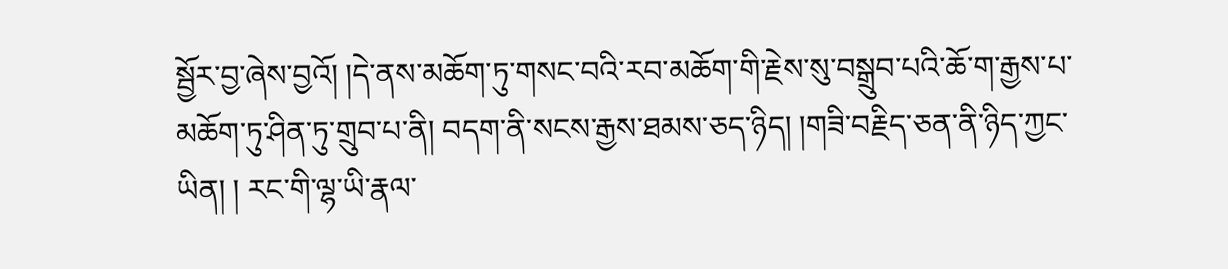སྦྱོར་བྱ་ཞེས་བྱའོ། །དེ་ནས་མཆོག་ཏུ་གསང་བའི་རབ་མཆོག་གི་རྗེས་སུ་བསྒྲུབ་པའི་ཆོ་ག་རྒྱས་པ་མཆོག་ཏུ་ཤིན་ཏུ་གྲུབ་པ་ནི། བདག་ནི་སངས་རྒྱས་ཐམས་ཅད་ཉིད། །གཟི་བརྗིད་ཅན་ནི་ཉིད་ཀྱང་ཡིན། ། རང་གི་ལྷ་ཡི་རྣལ་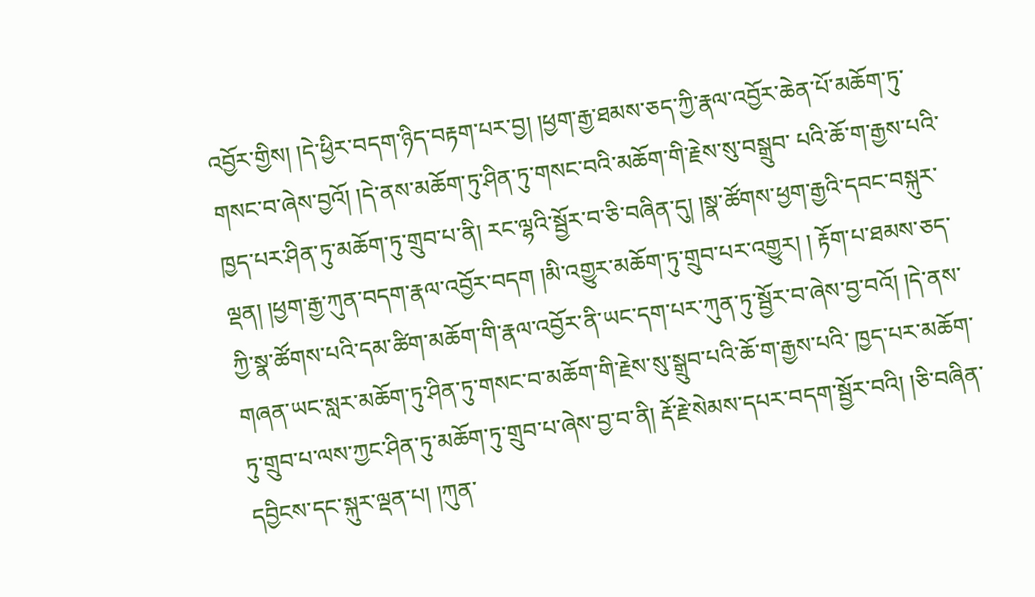འབྱོར་གྱིས། །དེ་ཕྱིར་བདག་ཉིད་བརྟག་པར་བྱ། །ཕྱག་རྒྱ་ཐམས་ཅད་ཀྱི་རྣལ་འབྱོར་ཆེན་པོ་མཆོག་ཏུ་གསང་བ་ཞེས་བྱའོ། །དེ་ནས་མཆོག་ཏུ་ཤིན་ཏུ་གསང་བའི་མཆོག་གི་རྗེས་སུ་བསྒྲུབ་ པའི་ཆོ་ག་རྒྱས་པའི་ཁྱད་པར་ཤིན་ཏུ་མཆོག་ཏུ་གྲུབ་པ་ནི། རང་ལྷའི་སྦྱོར་བ་ཅི་བཞིན་དུ། །སྣ་ཚོགས་ཕྱག་རྒྱའི་དབང་བསྐུར་ལྡན། །ཕྱག་རྒྱ་ཀུན་བདག་རྣལ་འབྱོར་བདག །མི་འགྱུར་མཆོག་ཏུ་གྲུབ་པར་འགྱུར། ། རྟོག་པ་ཐམས་ཅད་ཀྱི་སྣ་ཚོགས་པའི་དམ་ཚིག་མཆོག་གི་རྣལ་འབྱོར་ནི་ཡང་དག་པར་ཀུན་ཏུ་སྦྱོར་བ་ཞེས་བྱ་བའོ། །དེ་ནས་གཞན་ཡང་སླར་མཆོག་ཏུ་ཤིན་ཏུ་གསང་བ་མཆོག་གི་རྗེས་སུ་སྒྲུབ་པའི་ཆོ་ག་རྒྱས་པའི་ ཁྱད་པར་མཆོག་ཏུ་གྲུབ་པ་ལས་ཀྱང་ཤིན་ཏུ་མཆོག་ཏུ་གྲུབ་པ་ཞེས་བྱ་བ་ནི། རྡོ་རྗེ་སེམས་དཔར་བདག་སྦྱོར་བའི། །ཅི་བཞིན་དབྱིངས་དང་སྐུར་ལྡན་པ། །ཀུན་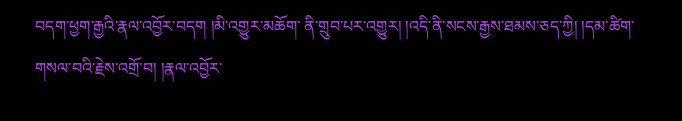བདག་ཕྱག་རྒྱའི་རྣལ་འབྱོར་བདག །མི་འགྱུར་མཆོག་ ནི་གྲུབ་པར་འགྱུར། །འདི་ནི་སངས་རྒྱས་ཐམས་ཅད་ཀྱི། །དམ་ཚིག་གསལ་བའི་རྗེས་འགྲོ་བ། །རྣལ་འབྱོར་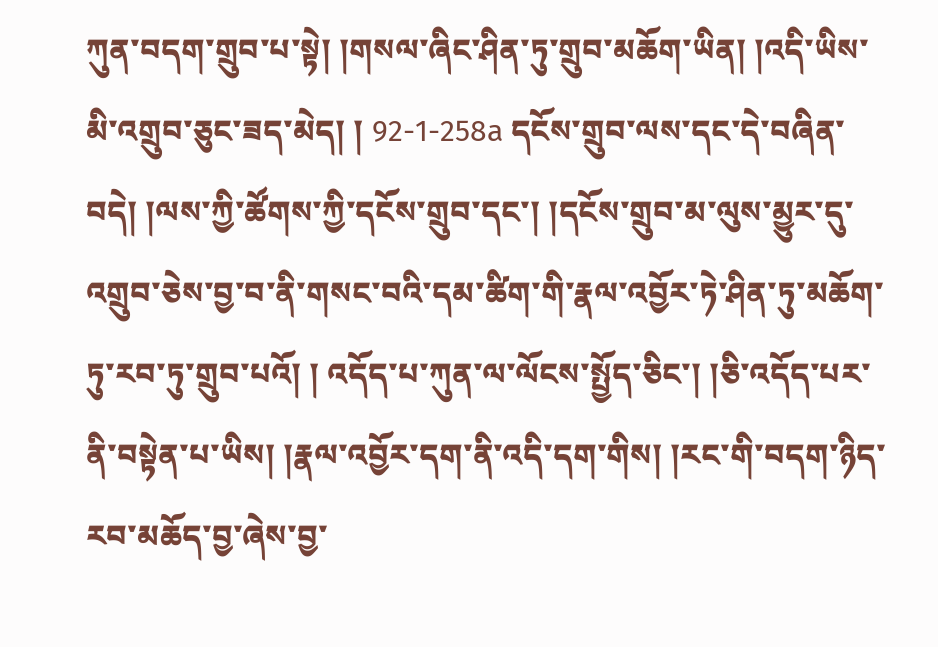ཀུན་བདག་གྲུབ་པ་སྟེ། །གསལ་ཞིང་ཤིན་ཏུ་གྲུབ་མཆོག་ཡིན། །འདི་ཡིས་མི་འགྲུབ་ཅུང་ཟད་མེད། ། 92-1-258a དངོས་གྲུབ་ལས་དང་དེ་བཞིན་བདེ། །ལས་ཀྱི་ཚོགས་ཀྱི་དངོས་གྲུབ་དང་། །དངོས་གྲུབ་མ་ལུས་མྱུར་དུ་འགྲུབ་ཅེས་བྱ་བ་ནི་གསང་བའི་དམ་ཚིག་གི་རྣལ་འབྱོར་ཏེ་ཤིན་ཏུ་མཆོག་ཏུ་རབ་ཏུ་གྲུབ་པའོ། ། འདོད་པ་ཀུན་ལ་ལོངས་སྤྱོད་ཅིང་། །ཅི་འདོད་པར་ནི་བསྟེན་པ་ཡིས། །རྣལ་འབྱོར་དག་ནི་འདི་དག་གིས། །རང་གི་བདག་ཉིད་རབ་མཆོད་བྱ་ཞེས་བྱ་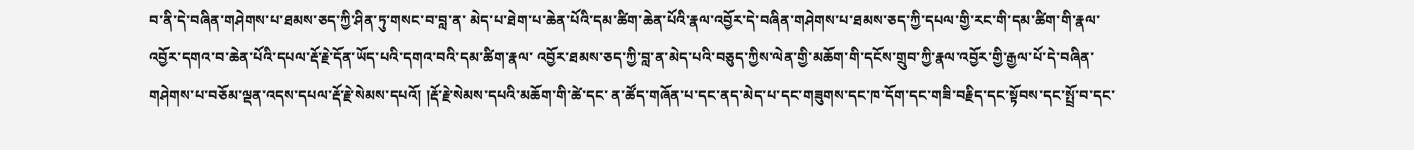བ་ནི་དེ་བཞིན་གཤེགས་པ་ཐམས་ཅད་ཀྱི་ཤིན་ཏུ་གསང་བ་བླ་ན་ མེད་པ་ཐེག་པ་ཆེན་པོའི་དམ་ཚིག་ཆེན་པོའི་རྣལ་འབྱོར་དེ་བཞིན་གཤེགས་པ་ཐམས་ཅད་ཀྱི་དཔལ་གྱི་རང་གི་དམ་ཚིག་གི་རྣལ་འབྱོར་དགའ་བ་ཆེན་པོའི་དཔལ་རྡོ་རྗེ་དོན་ཡོད་པའི་དགའ་བའི་དམ་ཚིག་རྣལ་ འབྱོར་ཐམས་ཅད་ཀྱི་བླ་ན་མེད་པའི་བཅུད་ཀྱིས་ལེན་གྱི་མཆོག་གི་དངོས་གྲུབ་ཀྱི་རྣལ་འབྱོར་གྱི་རྒྱལ་པོ་དེ་བཞིན་གཤེགས་པ་བཅོམ་ལྡན་འདས་དཔལ་རྡོ་རྗེ་སེམས་དཔའོ། །རྡོ་རྗེ་སེམས་དཔའི་མཆོག་གི་ཚེ་དང་ ན་ཚོད་གཞོན་པ་དང་ནད་མེད་པ་དང་གཟུགས་དང་ཁ་དོག་དང་གཟི་བརྗིད་དང་སྟོབས་དང་སྤྲོ་བ་དང་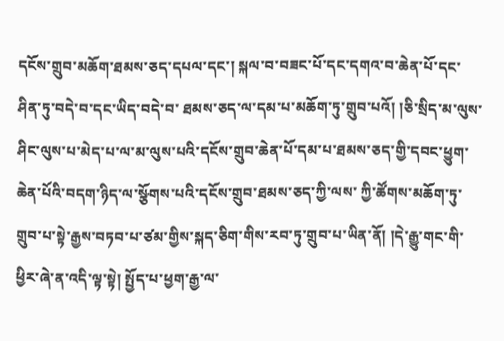དངོས་གྲུབ་མཆོག་ཐམས་ཅད་དཔལ་དང་། སྐལ་བ་བཟང་པོ་དང་དགའ་བ་ཆེན་པོ་དང་ཤིན་ཏུ་བདེ་བ་དང་ཡིད་བདེ་བ་ ཐམས་ཅད་ལ་དམ་པ་མཆོག་ཏུ་གྲུབ་པའོ། །ཅི་སྲིད་མ་ལུས་ཤིང་ལུས་པ་མེད་པ་ལ་མ་ལུས་པའི་དངོས་གྲུབ་ཆེན་པོ་དམ་པ་ཐམས་ཅད་གྱི་དབང་ཕྱུག་ཆེན་པོའི་བདག་ཉིད་ལ་སྩོགས་པའི་དངོས་གྲུབ་ཐམས་ཅད་ཀྱི་ལས་ ཀྱི་ཚོགས་མཆོག་ཏུ་གྲུབ་པ་སྟེ་རྒྱས་བཏབ་པ་ཙམ་གྱིས་སྐད་ཅིག་གིས་རབ་ཏུ་གྲུབ་པ་ཡིན་ནོ། །དེ་རྒྱུ་གང་གི་ཕྱིར་ཞེ་ན་འདི་ལྟ་སྟེ། སྤྱོད་པ་ཕྱག་རྒྱ་ལ་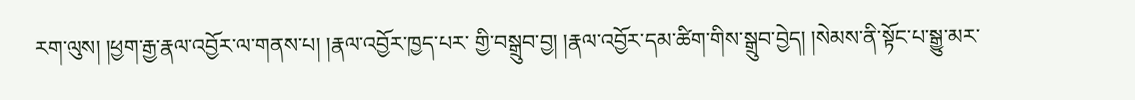རག་ལུས། །ཕྱག་རྒྱ་རྣལ་འབྱོར་ལ་གནས་པ། །རྣལ་འབྱོར་ཁྱད་པར་ གྱི་བསྒྲུབ་བྱ། །རྣལ་འབྱོར་དམ་ཚིག་གིས་སྒྲུབ་བྱེད། །སེམས་ནི་སྟོང་པ་སྒྱུ་མར་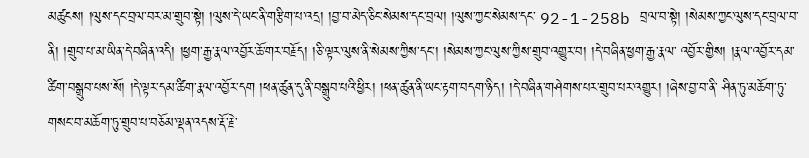མཚུངས། །ལུས་དང་བྲལ་བར་མ་གྲུབ་སྟེ། །ལུས་དེ་ཡང་ནི་གརྩིག་པ་འདྲ། །བྱ་བ་མེད་ཅིང་སེམས་དང་བྲལ། །ལུས་ཀྱང་སེམས་དང་ 92-1-258b བྲལ་བ་སྟེ། །སེམས་ཀྱང་ལུས་དང་བྲལ་བ་ནི། །གྲུབ་པ་མ་ཡིན་དེ་བཞིན་འདི། །ཕྱག་རྒྱ་རྣལ་འབྱོར་ཆོ་གར་བརྗོད། །ཅི་ལྟར་ལུས་ནི་སེམས་ཀྱིས་དང་། །སེམས་ཀྱང་ལུས་ཀྱིས་གྲུབ་འགྱུར་བ། །དེ་བཞིན་ཕྱག་རྒྱ་རྣལ་ འབྱོར་གྱིས། །རྣལ་འབྱོར་དམ་ཚིག་བསྒྲུབ་པས་སོ། །དེ་ལྟར་དམ་ཚིག་རྣལ་འབྱོར་དག །ཕན་ཚུན་དུ་ནི་བསྒྲུབ་པའི་ཕྱིར། །ཕན་ཚུན་ནི་ཡང་རྟག་བདག་ཉིད། །དེ་བཞིན་གཤེགས་པར་གྲུབ་པར་འགྱུར། །ཞེས་བྱ་བ་ནི་ ཤིན་ཏུ་མཆོག་ཏུ་གསང་བ་མཆོག་ཏུ་གྲུབ་པ་བཅོམ་ལྡན་འདས་རྡོ་རྗེ་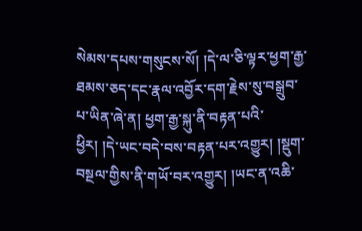སེམས་དཔས་གསུངས་སོ། །དེ་ལ་ཅི་ལྟར་ཕྱག་རྒྱ་ཐམས་ཅད་དང་རྣལ་འབྱོར་དག་རྗེས་སུ་བསྒྲུབ་པ་ཡིན་ཞེ་ན། ཕྱག་རྒྱ་སྐུ་ནི་བརྟན་པའི་ ཕྱིར། །དེ་ཡང་བདེ་བས་བརྟན་པར་འགྱུར། །སྡུག་བསྔལ་གྱིས་ནི་གཡོ་བར་འགྱུར། །ཡང་ན་འཆི་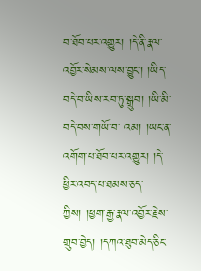བ་ཐོབ་པར་འགྱུར། །དེ་ནི་རྣལ་འབྱོར་སེམས་ལས་བྱུང་། །ཡིད་བདེ་བ་ཡིས་རབ་ཏུ་སྒྲུབ། །ཡི་མི་བདེ་བས་གཡོ་བ་ འམ། །ཡང་ན་འགོག་པ་ཐོབ་པར་འགྱུར། །དེ་ཕྱིར་འབད་པ་ཐམས་ཅད་ཀྱིས། །ཕྱག་རྒྱ་རྣལ་འབྱོར་རྗེས་གྲུབ་བྱེད། །དཀའ་ཐུབ་མེད་ཅིང་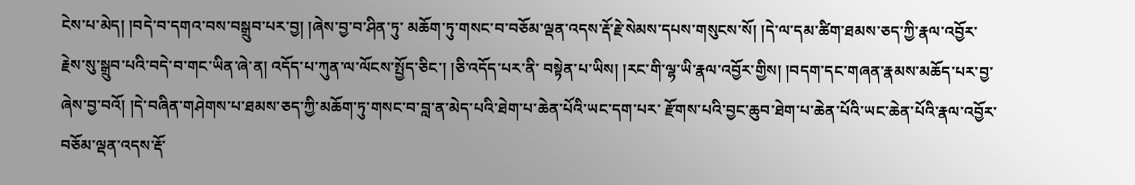ངེས་པ་མེད། །བདེ་བ་དགའ་བས་བསྒྲུབ་པར་བྱ། །ཞེས་བྱ་བ་ཤིན་ཏུ་ མཆོག་ཏུ་གསང་བ་བཅོམ་ལྡན་འདས་རྡོ་རྗེ་སེམས་དཔས་གསུངས་སོ། །དེ་ལ་དམ་ཚིག་ཐམས་ཅད་ཀྱི་རྣལ་འབྱོར་རྗེས་སུ་སྒྲུབ་པའི་བདེ་བ་གང་ཡིན་ཞེ་ན། འདོད་པ་ཀུན་ལ་ལོངས་སྤྱོད་ཅིང་། །ཅི་འདོད་པར་ནི་ བསྟེན་པ་ཡིས། །རང་གི་ལྷ་ཡི་རྣལ་འབྱོར་གྱིས། །བདག་དང་གཞན་རྣམས་མཆོད་པར་བྱ་ཞེས་བྱ་བའོ། །དེ་བཞིན་གཤེགས་པ་ཐམས་ཅད་ཀྱི་མཆོག་ཏུ་གསང་བ་བླ་ན་མེད་པའི་ཐེག་པ་ཆེན་པོའི་ཡང་དག་པར་ རྫོགས་པའི་བྱང་ཆུབ་ཐེག་པ་ཆེན་པོའི་ཡང་ཆེན་པོའི་རྣལ་འབྱོར་བཅོམ་ལྡན་འདས་རྡོ་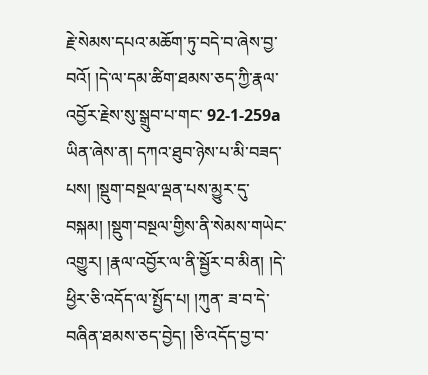རྗེ་སེམས་དཔའ་མཆོག་ཏུ་བདེ་བ་ཞེས་བྱ་བའོ། །དེ་ལ་དམ་ཚིག་ཐམས་ཅད་ཀྱི་རྣལ་འབྱོར་རྗེས་སུ་སྒྲུབ་པ་གང་ 92-1-259a ཡིན་ཞེས་ན། དཀའ་ཐུབ་ཉེས་པ་མི་བཟད་པས། །སྡུག་བསྔལ་ལྡན་པས་མྱུར་དུ་བསྐམ། །སྡུག་བསྔལ་གྱིས་ནི་སེམས་གཡེང་འགྱུར། །རྣལ་འབྱོར་ལ་ནི་སྦྱོར་བ་མིན། །དེ་ཕྱིར་ཅི་འདོད་ལ་སྤྱོད་པ། །ཀུན་ ཟ་བ་དེ་བཞིན་ཐམས་ཅད་བྱེད། །ཅི་འདོད་བྱ་བ་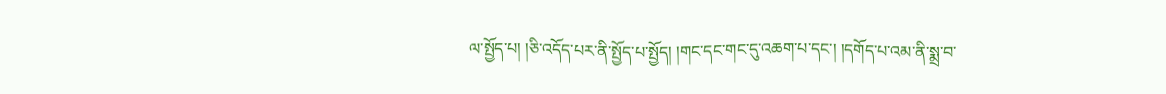ལ་སྤྱོད་པ། །ཅི་འདོད་པར་ནི་སྤྱོད་པ་སྤྱོད། །གང་དང་གང་དུ་འཆག་པ་དང་། །དགོད་པ་འམ་ནི་སྨྲ་བ་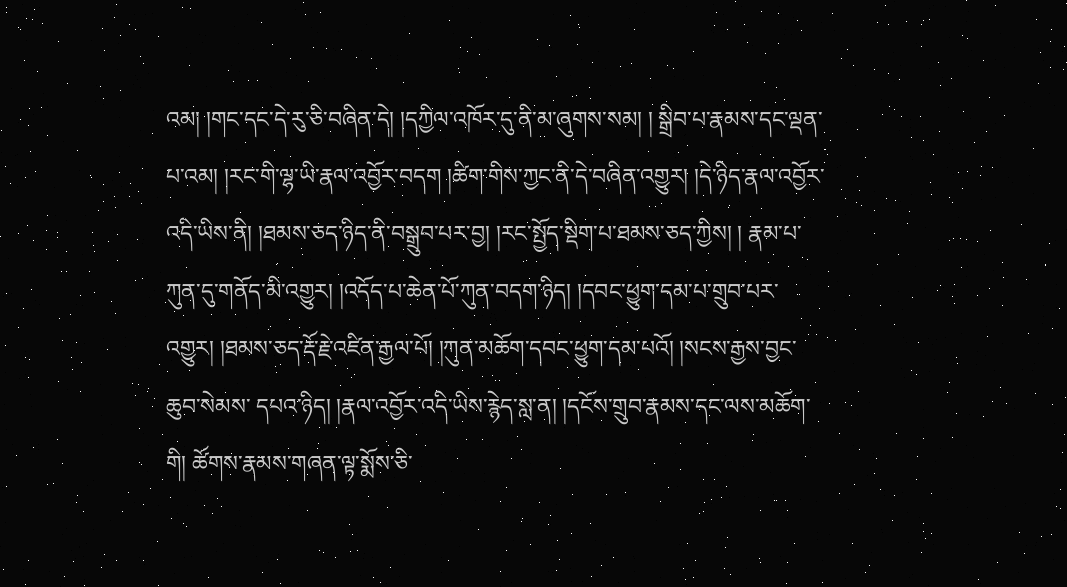འམ། །གང་དང་དེ་རུ་ཅི་བཞིན་དེ། །དཀྱིལ་འཁོར་དུ་ནི་མ་ཞུགས་སམ། ། སྒྲིབ་པ་རྣམས་དང་ལྡན་པ་འམ། །རང་གི་ལྷ་ཡི་རྣལ་འབྱོར་བདག །ཚིག་གིས་ཀྱང་ནི་དེ་བཞིན་འགྱུར། །དེ་ཉིད་རྣལ་འབྱོར་འདི་ཡིས་ནི། །ཐམས་ཅད་ཉིད་ནི་བསྒྲུབ་པར་བྱ། །རང་སྤྱོད་སྡིག་པ་ཐམས་ཅད་ཀྱིས། ། རྣམ་པ་ཀུན་དུ་གནོད་མི་འགྱུར། །འདོད་པ་ཆེན་པོ་ཀུན་བདག་ཉིད། །དབང་ཕྱུག་དམ་པ་གྲུབ་པར་འགྱུར། །ཐམས་ཅད་རྡོ་རྗེ་འཛིན་རྒྱལ་པོ། །ཀུན་མཆོག་དབང་ཕྱུག་དམ་པའོ། །སངས་རྒྱས་བྱང་ཆུབ་སེམས་ དཔའ་ཉིད། །རྣལ་འབྱོར་འདི་ཡིས་རྙེད་སླ་ན། །དངོས་གྲུབ་རྣམས་དང་ལས་མཆོག་གི། ཚོགས་རྣམས་གཞན་ལྟ་སྨོས་ཅི་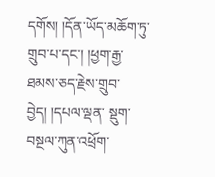དགོས། །དོན་ཡོད་མཆོག་ཏུ་གྲུབ་པ་དང་། །ཕྱག་རྒྱ་ཐམས་ཅད་རྗེས་གྲུབ་བྱེད། །དཔལ་ལྡན་ སྡུག་བསྔལ་ཀུན་འཕྲོག་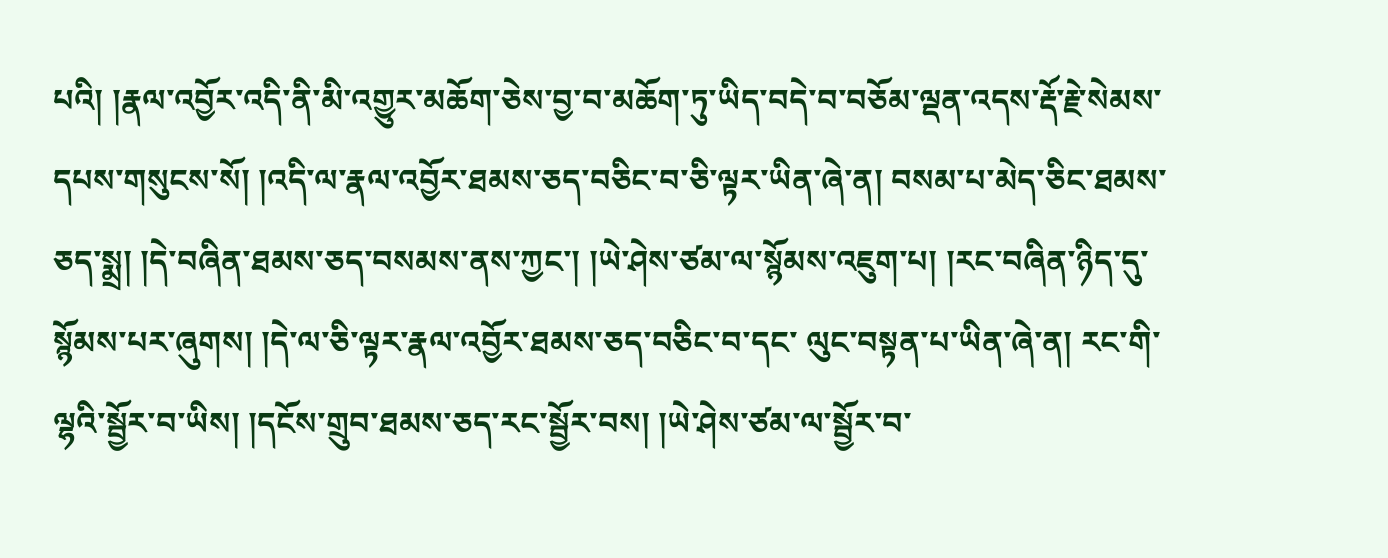པའི། །རྣལ་འབྱོར་འདི་ནི་མི་འགྱུར་མཆོག་ཅེས་བྱ་བ་མཆོག་ཏུ་ཡིད་བདེ་བ་བཅོམ་ལྡན་འདས་རྡོ་རྗེ་སེམས་དཔས་གསུངས་སོ། །འདི་ལ་རྣལ་འབྱོར་ཐམས་ཅད་བཅིང་བ་ཅི་ལྟར་ཡིན་ཞེ་ན། བསམ་པ་མེད་ཅིང་ཐམས་ཅད་སྨྲ། །དེ་བཞིན་ཐམས་ཅད་བསམས་ནས་ཀྱང་། །ཡེ་ཤེས་ཙམ་ལ་སྙོམས་འཇུག་པ། །རང་བཞིན་ཉིད་དུ་སྙོམས་པར་ཞུགས། །དེ་ལ་ཅི་ལྟར་རྣལ་འབྱོར་ཐམས་ཅད་བཅིང་བ་དང་ ལུང་བསྟན་པ་ཡིན་ཞེ་ན། རང་གི་ལྷའི་སྦྱོར་བ་ཡིས། །དངོས་གྲུབ་ཐམས་ཅད་རང་སྦྱོར་བས། །ཡེ་ཤེས་ཙམ་ལ་སྦྱོར་བ་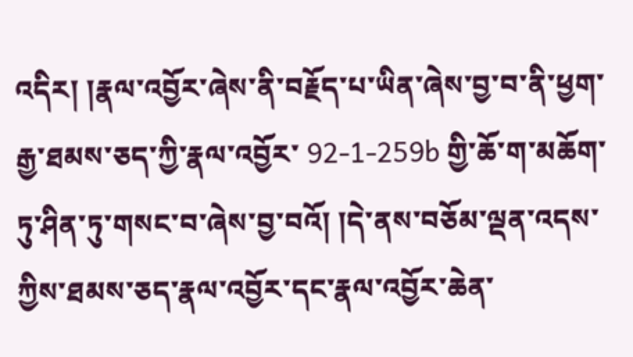འདིར། །རྣལ་འབྱོར་ཞེས་ནི་བརྗོད་པ་ཡིན་ཞེས་བྱ་བ་ནི་ཕྱག་རྒྱ་ཐམས་ཅད་ཀྱི་རྣལ་འབྱོར་ 92-1-259b གྱི་ཆོ་ག་མཆོག་ཏུ་ཤིན་ཏུ་གསང་བ་ཞེས་བྱ་བའོ། །དེ་ནས་བཅོམ་ལྡན་འདས་ཀྱིས་ཐམས་ཅད་རྣལ་འབྱོར་དང་རྣལ་འབྱོར་ཆེན་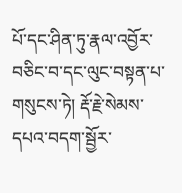པོ་དང་ཤིན་ཏུ་རྣལ་འབྱོར་བཅིང་བ་དང་ལུང་བསྟན་པ་གསུངས་ཏེ། རྡོ་རྗེ་སེམས་ དཔའ་བདག་སྦྱོར་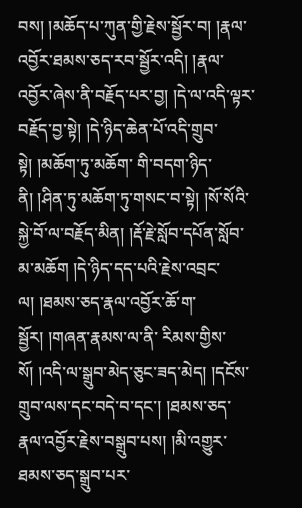བས། །མཆོད་པ་ཀུན་གྱི་རྗེས་སྦྱོར་བ། །རྣལ་འབྱོར་ཐམས་ཅད་རབ་སྦྱོར་འདི། །རྣལ་འབྱོར་ཞེས་ནི་བརྗོད་པར་བྱ། །དེ་ལ་འདི་ལྟར་བརྗོད་བྱ་སྟེ། །དེ་ཉིད་ཆེན་པོ་འདི་གྲུབ་སྟེ། །མཆོག་ཏུ་མཆོག་ གི་བདག་ཉིད་ནི། །ཤིན་ཏུ་མཆོག་ཏུ་གསང་བ་སྟེ། །སོ་སོའི་སྐྱེ་བོ་ལ་བརྗོད་མིན། །རྡོ་རྗེ་སློབ་དཔོན་སློབ་མ་མཆོག །དེ་ཉིད་དད་པའི་རྗེས་འབྲང་ལ། །ཐམས་ཅད་རྣལ་འབྱོར་ཆོ་ག་སྦྱོར། །གཞན་རྣམས་ལ་ནི་ རིམས་གྱིས་སོ། །འདི་ལ་སྒྲུབ་མེད་ཅུང་ཟད་མེད། །དངོས་གྲུབ་ལས་དང་བདེ་བ་དང་། །ཐམས་ཅད་རྣལ་འབྱོར་རྗེས་བསྒྲུབ་པས། །མི་འགྱུར་ཐམས་ཅད་སྒྲུབ་པར་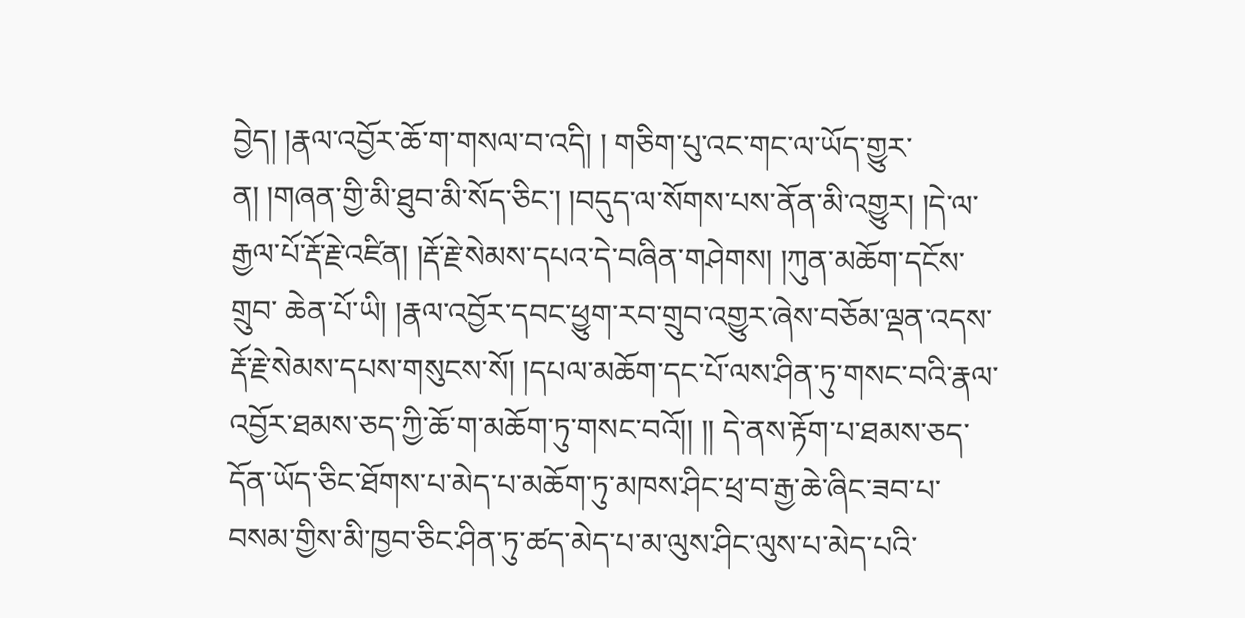བྱེད། །རྣལ་འབྱོར་ཆོ་ག་གསལ་བ་འདི། ། གཅིག་པུ་འང་གང་ལ་ཡོད་གྱུར་ན། །གཞན་གྱི་མི་ཐུབ་མི་སོད་ཅིང་། །བདུད་ལ་སོགས་པས་ནོན་མི་འགྱུར། །དེ་ལ་རྒྱལ་པོ་རྡོ་རྗེ་འཛིན། །རྡོ་རྗེ་སེམས་དཔའ་དེ་བཞིན་གཤེགས། །ཀུན་མཆོག་དངོས་གྲུབ་ ཆེན་པོ་ཡི། །རྣལ་འབྱོར་དབང་ཕྱུག་རབ་གྲུབ་འགྱུར་ཞེས་བཅོམ་ལྡན་འདས་རྡོ་རྗེ་སེམས་དཔས་གསུངས་སོ། །དཔལ་མཆོག་དང་པོ་ལས་ཤིན་ཏུ་གསང་བའི་རྣལ་འབྱོར་ཐམས་ཅད་ཀྱི་ཆོ་ག་མཆོག་ཏུ་གསང་བའོ།། །། དེ་ནས་རྟོག་པ་ཐམས་ཅད་དོན་ཡོད་ཅིང་ཐོགས་པ་མེད་པ་མཆོག་ཏུ་མཁས་ཤིང་ཕྲ་བ་རྒྱ་ཆེ་ཞིང་ཟབ་པ་བསམ་གྱིས་མི་ཁྱབ་ཅིང་ཤིན་ཏུ་ཚད་མེད་པ་མ་ལུས་ཤིང་ལུས་པ་མེད་པའི་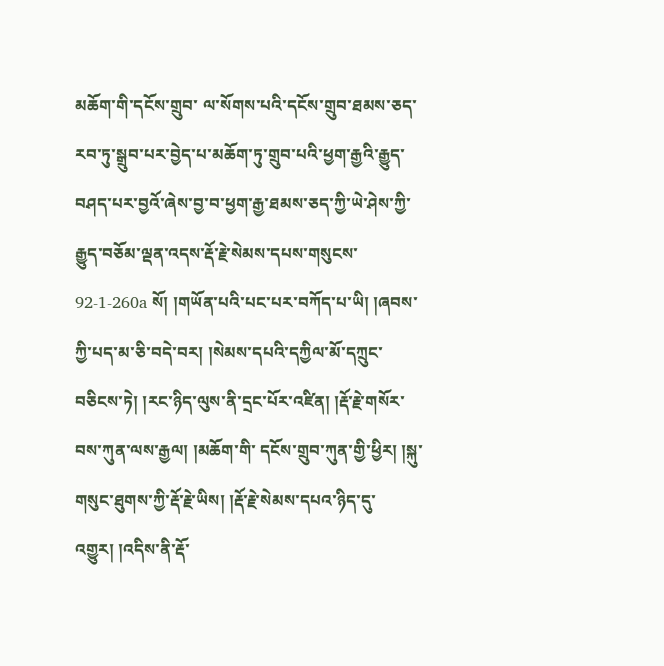མཆོག་གི་དངོས་གྲུབ་ ལ་སོགས་པའི་དངོས་གྲུབ་ཐམས་ཅད་རབ་ཏུ་སྒྲུབ་པར་བྱེད་པ་མཆོག་ཏུ་གྲུབ་པའི་ཕྱག་རྒྱའི་རྒྱུད་བཤད་པར་བྱའོ་ཞེས་བྱ་བ་ཕྱག་རྒྱ་ཐམས་ཅད་ཀྱི་ཡེ་ཤེས་ཀྱི་རྒྱུད་བཅོམ་ལྡན་འདས་རྡོ་རྗེ་སེམས་དཔས་གསུངས་ 92-1-260a སོ། །གཡོན་པའི་པང་པར་བཀོད་པ་ཡི། །ཞབས་ཀྱི་པད་མ་ཅི་བདེ་བར། །སེམས་དཔའི་དཀྱིལ་མོ་དཀྲུང་བཅིངས་ཏེ། །རང་ཉིད་ལུས་ནི་དྲང་པོར་འཛིན། །རྡོ་རྗེ་གསོར་བས་ཀུན་ལས་རྒྱལ། །མཆོག་གི་ དངོས་གྲུབ་ཀུན་གྱི་ཕྱིར། །སྐུ་གསུང་ཐུགས་ཀྱི་རྡོ་རྗེ་ཡིས། །རྡོ་རྗེ་སེམས་དཔའ་ཉིད་དུ་འགྱུར། །འདིས་ནི་རྡོ་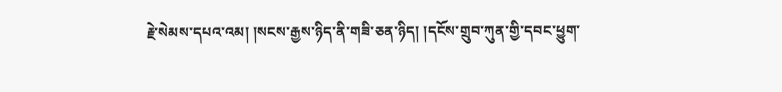རྗེ་སེམས་དཔའ་འམ། །སངས་རྒྱས་ཉིད་ནི་གཟི་ཅན་ཉིད། །དངོས་གྲུབ་ཀུན་གྱི་དབང་ཕྱུག་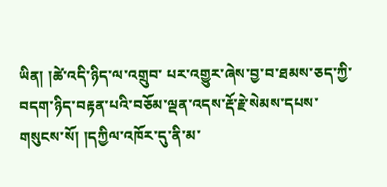ཡིན། །ཚེ་འདི་ཉིད་ལ་འགྲུབ་ པར་འགྱུར་ཞེས་བྱ་བ་ཐམས་ཅད་ཀྱི་བདག་ཉིད་བརྟན་པའི་བཅོམ་ལྡན་འདས་རྡོ་རྗེ་སེམས་དཔས་གསུངས་སོ། །དཀྱིལ་འཁོར་དུ་ནི་མ་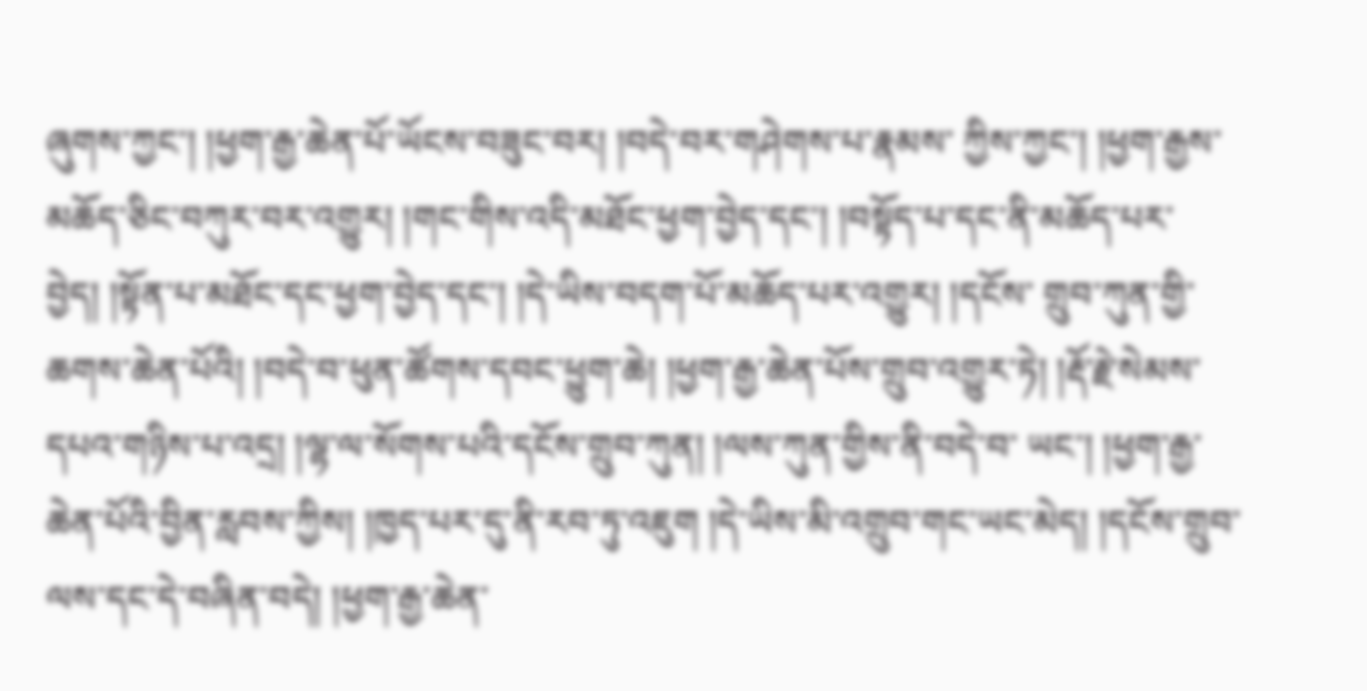ཞུགས་ཀྱང་། །ཕྱག་རྒྱ་ཆེན་པོ་ཡོངས་བཟུང་བར། །བདེ་བར་གཤེགས་པ་རྣམས་ ཀྱིས་ཀྱང་། །ཕྱག་རྒྱས་མཆོད་ཅིང་བཀུར་བར་འགྱུར། །གང་གིས་འདི་མཐོང་ཕྱག་བྱེད་དང་། །བསྟོད་པ་དང་ནི་མཆོད་པར་བྱེད། །སྟོན་པ་མཐོང་དང་ཕྱག་བྱེད་དང་། །དེ་ཡིས་བདག་པོ་མཆོད་པར་འགྱུར། །དངོས་ གྲུབ་ཀུན་གྱི་ཆགས་ཆེན་པོའི། །བདེ་བ་ཕུན་ཚོགས་དབང་ཕྱུག་ཆེ། །ཕྱག་རྒྱ་ཆེན་པོས་གྲུབ་འགྱུར་ཏེ། །རྡོ་རྗེ་སེམས་དཔའ་གཉིས་པ་འདྲ། །ལྷ་ལ་སོགས་པའི་དངོས་གྲུབ་ཀུན། །ལས་ཀུན་གྱིས་ནི་བདེ་བ་ ཡང་། །ཕྱག་རྒྱ་ཆེན་པོའི་བྱིན་རླབས་ཀྱིས། །ཁྱད་པར་དུ་ནི་རབ་ཏུ་འཇུག །དེ་ཡིས་མི་འགྲུབ་གང་ཡང་མེད། །དངོས་གྲུབ་ལས་དང་དེ་བཞིན་བདེ། །ཕྱག་རྒྱ་ཆེན་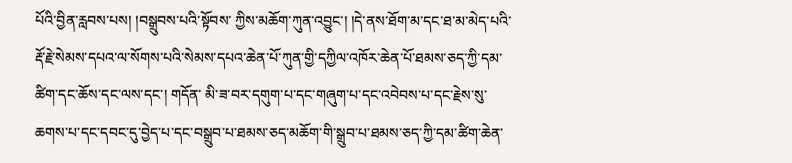པོའི་བྱིན་རླབས་པས། །བསྒྲུབས་པའི་སྟོབས་ ཀྱིས་མཆོག་ཀུན་འབྱུང་། །དེ་ནས་ཐོག་མ་དང་ཐ་མ་མེད་པའི་རྡོ་རྗེ་སེམས་དཔའ་ལ་སོགས་པའི་སེམས་དཔའ་ཆེན་པོ་ཀུན་གྱི་དཀྱིལ་འཁོར་ཆེན་པོ་ཐམས་ཅད་ཀྱི་དམ་ཚིག་དང་ཆོས་དང་ལས་དང་། གདོན་ མི་ཟ་བར་དགུག་པ་དང་གཞུག་པ་དང་འབེབས་པ་དང་རྗེས་སུ་ཆགས་པ་དང་དབང་དུ་བྱེད་པ་དང་བསྒྲུབ་པ་ཐམས་ཅད་མཆོག་གི་སྒྲུབ་པ་ཐམས་ཅད་ཀྱི་དམ་ཚིག་ཆེན་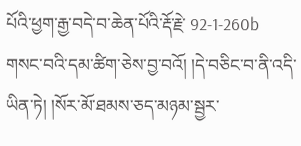པོའི་ཕྱག་རྒྱ་བདེ་བ་ཆེན་པོའི་རྡོ་རྗེ་ 92-1-260b གསང་བའི་དམ་ཚིག་ཅེས་བྱ་བའོ། །དེ་བཅིང་བ་ནི་འདི་ཡིན་ཏེ། །སོར་མོ་ཐམས་ཅད་མཉམ་སྦྱར་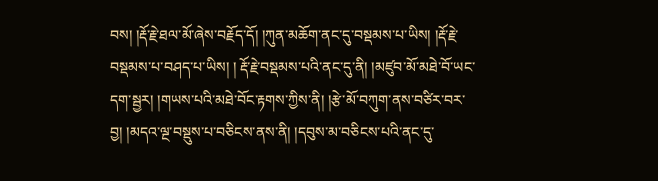བས། །རྡོ་རྗེ་ཐལ་མོ་ཞེས་བརྗོད་དོ། །ཀུན་མཆོག་ནང་དུ་བསྡམས་པ་ཡིས། །རྡོ་རྗེ་བསྡམས་པ་བཤད་པ་ཡིས། ། རྡོ་རྗེ་བསྡམས་པའི་ནང་དུ་ནི། །མཛུབ་མོ་མཐེ་བོ་ཡང་དག་སྦྱར། །གཡས་པའི་མཐེ་བོང་རྟགས་ཀྱིས་ནི། །རྩེ་མོ་བཀུག་ནས་བཙིར་བར་བྱ། །མདའ་ལྔ་བསྡུས་པ་བཅིངས་ནས་ནི། །དབུས་མ་བཅིངས་པའི་ནང་དུ་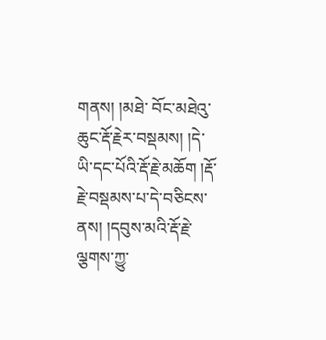གནས། །མཐེ་ བོང་མཐེའུ་ཆུང་རྡོ་རྗེར་བསྡམས། །དེ་ཡི་དང་པོའི་རྡོ་རྗེ་མཆོག །རྡོ་རྗེ་བསྡམས་པ་དེ་བཅིངས་ནས། །དབུས་མའི་རྡོ་རྗེ་ལྕགས་ཀྱུ་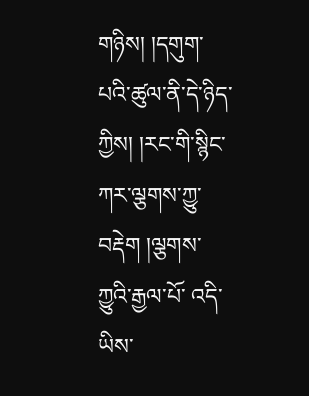གཉིས། །དགུག་པའི་ཚུལ་ནི་དེ་ཉིད་ཀྱིས། །རང་གི་སྙིང་ཀར་ལྕགས་ཀྱུ་བརྡེག །ལྕགས་ཀྱུའི་རྒྱལ་པོ་ འདི་ཡིས་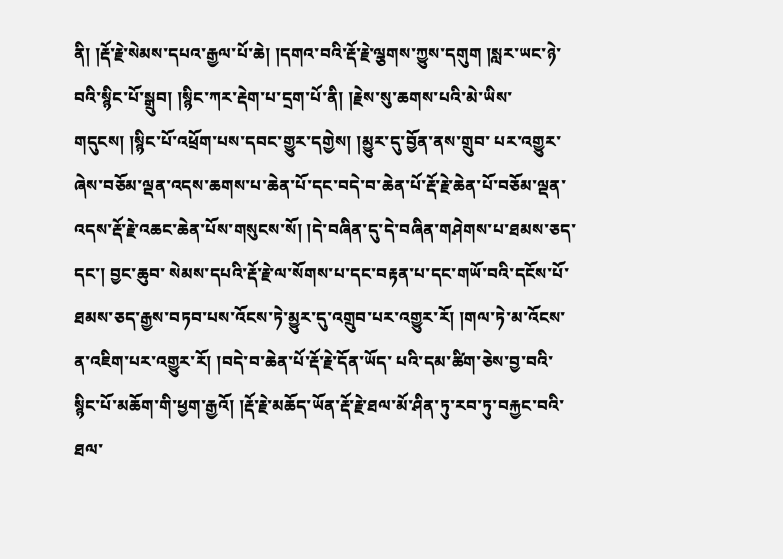ནི། །རྡོ་རྗེ་སེམས་དཔའ་རྒྱལ་པོ་ཆེ། །དགའ་བའི་རྡོ་རྗེ་ལྕགས་ཀྱུས་དགུག །སླར་ཡང་ཉེ་བའི་སྙིང་པོ་སྒྲུབ། །སྙིང་ཀར་རྡེག་པ་དྲག་པོ་ནི། །རྗེས་སུ་ཆགས་པའི་མེ་ཡིས་གདུངས། །སྙིང་པོ་འཕྲོག་པས་དབང་གྱུར་དགྱེས། །མྱུར་དུ་བྱོན་ནས་གྲུབ་ པར་འགྱུར་ཞེས་བཅོམ་ལྡན་འདས་ཆགས་པ་ཆེན་པོ་དང་བདེ་བ་ཆེན་པོ་རྡོ་རྗེ་ཆེན་པོ་བཅོམ་ལྡན་འདས་རྡོ་རྗེ་འཆང་ཆེན་པོས་གསུངས་སོ། །དེ་བཞིན་དུ་དེ་བཞིན་གཤེགས་པ་ཐམས་ཅད་དང་། བྱང་ཆུབ་ སེམས་དཔའི་རྡོ་རྗེ་ལ་སོགས་པ་དང་བརྟན་པ་དང་གཡོ་བའི་དངོས་པོ་ཐམས་ཅད་རྒྱས་བཏབ་པས་འོངས་ཏེ་མྱུར་དུ་འགྲུབ་པར་འགྱུར་རོ། །གལ་ཏེ་མ་འོངས་ན་འཇིག་པར་འགྱུར་རོ། །བདེ་བ་ཆེན་པོ་རྡོ་རྗེ་དོན་ཡོད་ པའི་དམ་ཚིག་ཅེས་བྱ་བའི་སྙིང་པོ་མཆོག་གི་ཕྱག་རྒྱའོ། །རྡོ་རྗེ་མཆོད་ཡོན་རྡོ་རྗེ་ཐལ་མོ་ཤིན་ཏུ་རབ་ཏུ་བརྐྱང་བའི་ཐལ་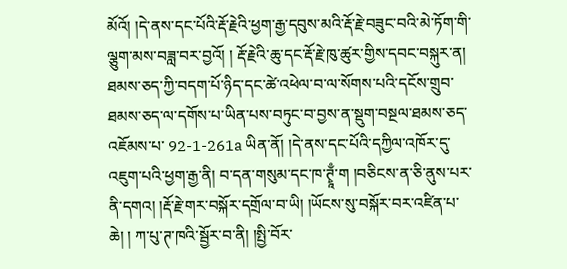མོའོ། །དེ་ནས་དང་པོའི་རྡོ་རྗེའི་ཕྱག་རྒྱ་དབུས་མའི་རྡོ་རྗེ་བཟུང་བའི་མེ་ཏོག་གི་ལྕུག་མས་བཟླ་བར་བྱའོ། ། རྡོ་རྗེའི་ཆུ་དང་རྡོ་རྗེ་ཁུ་ཚུར་གྱིས་དབང་བསྐུར་ན། ཐམས་ཅད་ཀྱི་བདག་པོ་ཉིད་དང་ཚེ་འཕེལ་བ་ལ་སོགས་པའི་དངོས་གྲུབ་ཐམས་ཅད་ལ་དགོས་པ་ཡིན་པས་བཏུང་བ་བྱས་ན་སྡུག་བསྔལ་ཐམས་ཅད་འཇོམས་པ་ 92-1-261a ཡིན་ནོ། །དེ་ནས་དང་པོའི་དཀྱིལ་འཁོར་དུ་འཇུག་པའི་ཕྱག་རྒྱ་ནི། བ་དན་གསུམ་དང་ཁ་ཊྭཱྃ་ག །བཅིངས་ན་ཅི་ནུས་པར་ནི་དགའ། །རྡོ་རྗེ་གར་བསྐོར་དགྲོལ་བ་ཡི། །ཡོངས་སུ་བསྐོར་བར་འཛིན་པ་ཆེ། ། ཀ་པུ་ཊ་ཁའི་སྦྱོར་བ་ནི། །སྤྱི་བོར་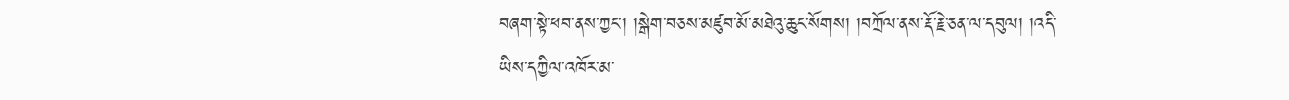བཞག་སྟེ་ཕབ་ནས་ཀྱང་། །སྒེག་བཅས་མཛུབ་མོ་མཐེའུ་ཆུང་སོགས། །བཀྲོལ་ནས་རྡོ་རྗེ་ཅན་ལ་དབུལ། །འདི་ཡིས་དཀྱིལ་འཁོར་མ་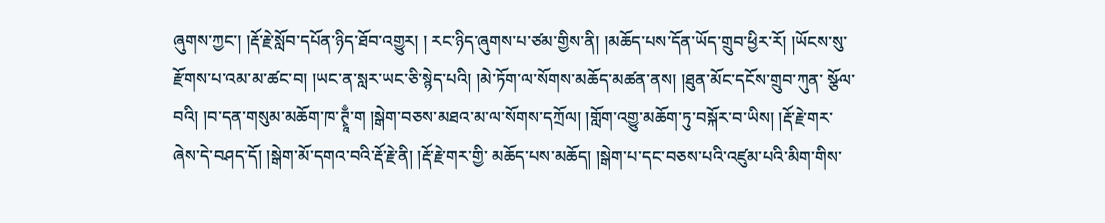ཞུགས་ཀྱང་། །རྡོ་རྗེ་སློབ་དཔོན་ཉིད་ཐོབ་འགྱུར། ། རང་ཉིད་ཞུགས་པ་ཙམ་གྱིས་ནི། །མཆོད་པས་དོན་ཡོད་གྲུབ་ཕྱིར་རོ། །ཡོངས་སུ་རྫོགས་པ་འམ་མ་ཚང་བ། །ཡང་ན་སླར་ཡང་ཅི་སྙེད་པའི། །མེ་ཏོག་ལ་སོགས་མཆོད་མཚན་ནས། །ཐུན་མོང་དངོས་གྲུབ་ཀུན་ སྩོལ་བའི། །བ་དན་གསུམ་མཆོག་ཁ་ཊྭཱྃ་ག །སྒེག་བཅས་མཐའ་མ་ལ་སོགས་དཀྲོལ། །གློག་འགྱུ་མཆོག་ཏུ་བསྐོར་བ་ཡིས། །རྡོ་རྗེ་གར་ཞེས་དེ་བཤད་དོ། །སྒེག་མོ་དགའ་བའི་རྡོ་རྗེ་ནི། །རྡོ་རྗེ་གར་གྱི་ མཆོད་པས་མཆོད། །སྒེག་པ་དང་བཅས་པའི་འཛུམ་པའི་མིག་གིས་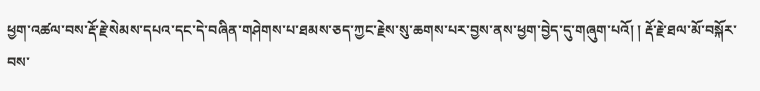ཕྱག་འཚལ་བས་རྡོ་རྗེ་སེམས་དཔའ་དང་དེ་བཞིན་གཤེགས་པ་ཐམས་ཅད་ཀྱང་རྗེས་སུ་ཆགས་པར་བྱས་ནས་ཕྱག་བྱེད་དུ་གཞུག་པའོ། ། རྡོ་རྗེ་ཐལ་མོ་བསྐོར་བས་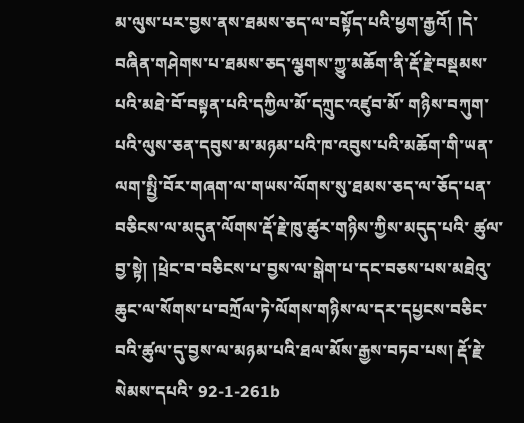མ་ལུས་པར་བྱས་ནས་ཐམས་ཅད་ལ་བསྟོད་པའི་ཕྱག་རྒྱའོ། །དེ་བཞིན་གཤེགས་པ་ཐམས་ཅད་ལྕགས་ཀྱུ་མཆོག་ནི་རྡོ་རྗེ་བསྡམས་པའི་མཐེ་བོ་བསྟན་པའི་དཀྱིལ་མོ་དཀྲུང་འཛུབ་མོ་ གཉིས་བཀུག་པའི་ལུས་ཅན་དབུས་མ་མཉམ་པའི་ཁ་འབུས་པའི་མཆོག་གི་ཡན་ལག་སྤྱི་བོར་གཞག་ལ་གཡས་ལོགས་སུ་ཐམས་ཅད་ལ་ཅོད་པན་བཅིངས་ལ་མདུན་ལོགས་རྡོ་རྗེ་ཁུ་ཚུར་གཉིས་ཀྱིས་མདུད་པའི་ ཚུལ་བྱ་སྟེ། །ཕྲེང་བ་བཅིངས་པ་བྱས་ལ་སྒེག་པ་དང་བཅས་པས་མཐེའུ་ཆུང་ལ་སོགས་པ་བཀྲོལ་ཏེ་ལོགས་གཉིས་ལ་དར་དཔྱངས་བཅིང་བའི་ཚུལ་དུ་བྱས་ལ་མཉམ་པའི་ཐལ་མོས་རྒྱས་བཏབ་པས། རྡོ་རྗེ་སེམས་དཔའི་ 92-1-261b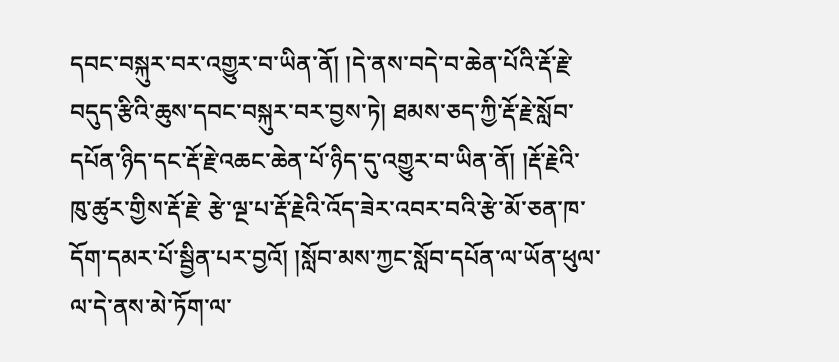དབང་བསྐུར་བར་འགྱུར་བ་ཡིན་ནོ། །དེ་ནས་བདེ་བ་ཆེན་པོའི་རྡོ་རྗེ་བདུད་རྩིའི་ཆུས་དབང་བསྐུར་བར་བྱས་ཏེ། ཐམས་ཅད་ཀྱི་རྡོ་རྗེ་སློབ་དཔོན་ཉིད་དང་རྡོ་རྗེ་འཆང་ཆེན་པོ་ཉིད་དུ་འགྱུར་བ་ཡིན་ནོ། །རྡོ་རྗེའི་ཁུ་ཚུར་གྱིས་རྡོ་རྗེ་ རྩེ་ལྔ་པ་རྡོ་རྗེའི་འོད་ཟེར་འབར་བའི་རྩེ་མོ་ཅན་ཁ་དོག་དམར་པོ་སྦྱིན་པར་བྱའོ། །སློབ་མས་ཀྱང་སློབ་དཔོན་ལ་ཡོན་ཕུལ་ལ་དེ་ནས་མེ་ཏོག་ལ་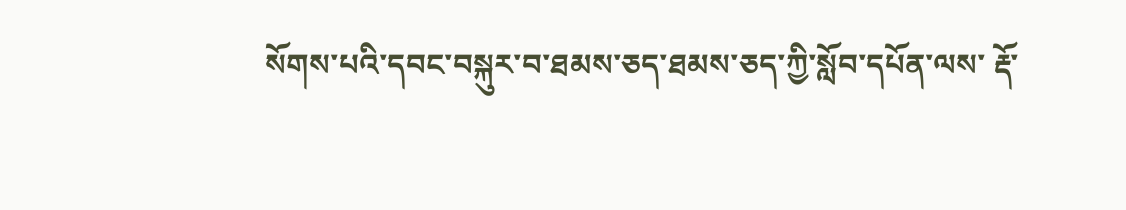སོགས་པའི་དབང་བསྐུར་བ་ཐམས་ཅད་ཐམས་ཅད་ཀྱི་སློབ་དཔོན་ལས་ རྡོ་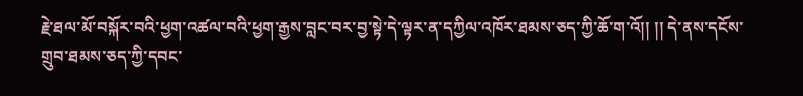རྗེ་ཐལ་མོ་བསྐོར་བའི་ཕྱག་འཚལ་བའི་ཕྱག་རྒྱས་བླང་བར་བྱ་སྟེ་དེ་ལྟར་ན་དཀྱིལ་འཁོར་ཐམས་ཅད་ཀྱི་ཆོ་ག་འོ།། །། དེ་ནས་དངོས་གྲུབ་ཐམས་ཅད་ཀྱི་དབང་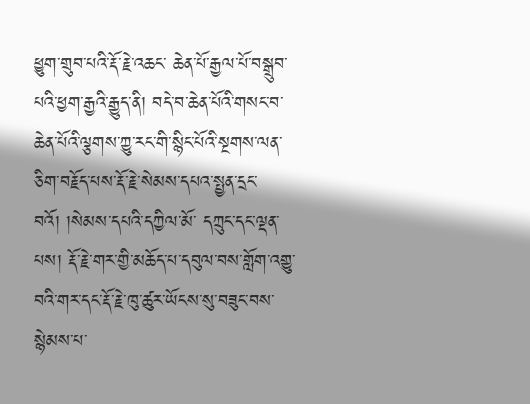ཕྱུག་གྲུབ་པའི་རྡོ་རྗེ་འཆང་ ཆེན་པོ་རྒྱལ་པོ་བསྒྲུབ་པའི་ཕྱག་རྒྱའི་རྒྱུད་ནི། བདེ་བ་ཆེན་པོའི་གསང་བ་ཆེན་པོའི་ལྕགས་ཀྱུ་རང་གི་སྙིང་པོའི་སྔགས་ལན་ཅིག་བརྗོད་པས་རྡོ་རྗེ་སེམས་དཔའ་སྤྱན་དྲང་བའོ། །སེམས་དཔའི་དཀྱིལ་མོ་ དཀྲུང་དང་ལྡན་པས། རྡོ་རྗེ་གར་གྱི་མཆོད་པ་དབུལ་བས་གློག་འགྱུ་བའི་གར་དང་རྡོ་རྗེ་ཁུ་ཚུར་ཡོངས་སུ་བཟུང་བས་སྙེམས་པ་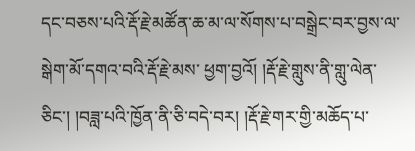དང་བཅས་པའི་རྡོ་རྗེ་མཚོན་ཆ་མ་ལ་སོགས་པ་བསྒྲེང་བར་བྱས་ལ་སྒེག་མོ་དགའ་བའི་རྡོ་རྗེ་མས་ ཕྱག་བྱའོ། །རྡོ་རྗེ་གླུས་ནི་གླུ་ལེན་ཅིང་། །བཟླ་པའི་ཁྱོན་ནི་ཅི་བདེ་བར། །རྡོ་རྗེ་གར་གྱི་མཆོད་པ་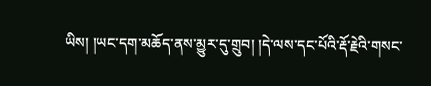ཡིས། །ཡང་དག་མཆོད་ནས་མྱུར་དུ་གྲུབ། །དེ་ལས་དང་པོའི་རྡོ་རྗེའི་གསང་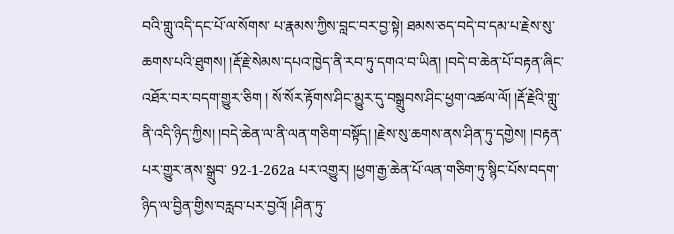བའི་གླུ་འདི་དང་པོ་ལ་སོགས་ པ་རྣམས་ཀྱིས་བླང་བར་བྱ་སྟེ། ཐམས་ཅད་བདེ་བ་དམ་པ་རྗེས་སུ་ཆགས་པའི་ཐུགས། །རྡོ་རྗེ་སེམས་དཔའ་ཁྱེད་ནི་རབ་ཏུ་དགའ་བ་ཡིན། །བདེ་བ་ཆེན་པོ་བརྟན་ཞིང་འཐོར་བར་བདག་གྱུར་ཅིག ། སོ་སོར་རྟོགས་ཤིང་མྱུར་དུ་བསྒྲུབས་ཤིང་ཕྱག་འཚལ་ལོ། །རྡོ་རྗེའི་གླུ་ནི་འདི་ཉིད་ཀྱིས། །བདེ་ཆེན་ལ་ནི་ལན་གཅིག་བསྟོད། །རྗེས་སུ་ཆགས་ནས་ཤིན་ཏུ་དགྱེས། །བརྟན་པར་གྱུར་ནས་སྒྲུབ་ 92-1-262a པར་འགྱུར། །ཕྱག་རྒྱ་ཆེན་པོ་ལན་གཅིག་ཏུ་སྙིང་པོས་བདག་ཉིད་ལ་བྱིན་གྱིས་བརླབ་པར་བྱའོ། །ཤིན་ཏུ་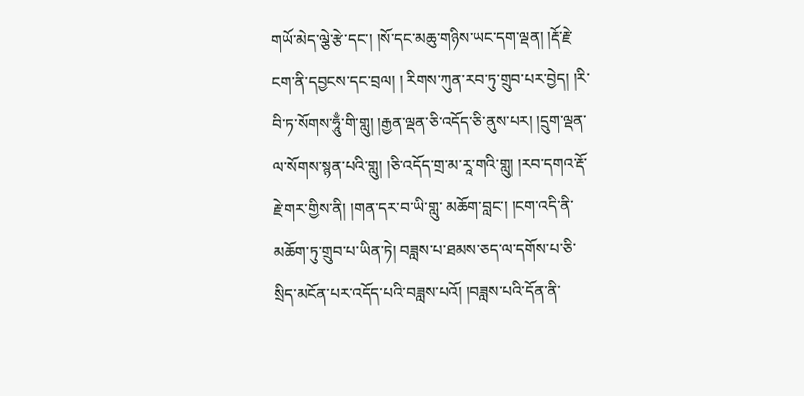གཡོ་མེད་ལྕེ་རྩེ་དང་། །སོ་དང་མཆུ་གཉིས་ཡང་དག་ལྡན། །རྡོ་རྗེ་ངག་ནི་དབྱངས་དང་བྲལ། ། རིགས་ཀུན་རབ་ཏུ་གྲུབ་པར་བྱེད། །རི་བི་ཏ་སོགས་ཧཱུྃ་གི་གླུ། །རྒྱན་ལྡན་ཅི་འདོད་ཅི་ནུས་པར། །དྲུག་ལྡན་ལ་སོགས་སྙན་པའི་གླུ། །ཅི་འདོད་གྲ་མ་རཱ་གའི་གླུ། །རབ་དགའ་རྡོ་རྗེ་གར་གྱིས་ནི། །གན་དར་བ་ཡི་གླུ་ མཆོག་བླང་། །ངག་འདི་ནི་མཆོག་ཏུ་གྲུབ་པ་ཡིན་ཏེ། བཟླས་པ་ཐམས་ཅད་ལ་དགོས་པ་ཅི་སྲིད་མངོན་པར་འདོད་པའི་བཟླས་པའོ། །བཟླས་པའི་དོན་ནི་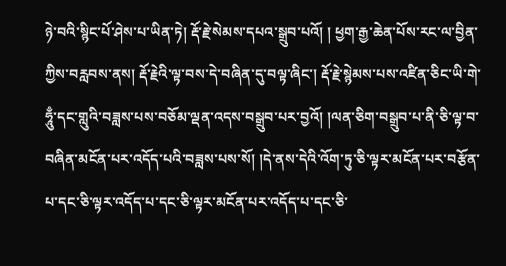ཉེ་བའི་སྙིང་པོ་ཤེས་པ་ཡིན་ཏེ། རྡོ་རྗེ་སེམས་དཔའ་སྒྲུབ་པའོ། ། ཕྱག་རྒྱ་ཆེན་པོས་རང་ལ་བྱིན་ཀྱིས་བརླབས་ནས། རྡོ་རྗེའི་ལྟ་བས་དེ་བཞིན་དུ་བལྟ་ཞིང་། རྡོ་རྗེ་སྙེམས་པས་འཛིན་ཅིང་ཡི་གེ་ཧཱུྃ་དང་གླུའི་བཟླས་པས་བཅོམ་ལྡན་འདས་བསྒྲུབ་པར་བྱའོ། །ལན་ཅིག་བསྒྲུབ་པ་ནི་ཅི་ལྟ་བ་ བཞིན་མངོན་པར་འདོད་པའི་བཟླས་པས་སོ། །དེ་ནས་དེའི་འོག་ཏུ་ཅི་ལྟར་མངོན་པར་བརྩོན་པ་དང་ཅི་ལྟར་འདོད་པ་དང་ཅི་ལྟར་མངོན་པར་འདོད་པ་དང་ཅི་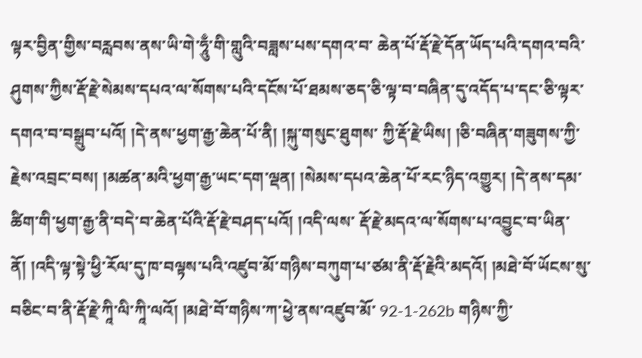ལྟར་བྱིན་གྱིས་བརླབས་ནས་ཡི་གེ་ཧཱུྃ་གི་གླུའི་བཟླས་པས་དགའ་བ་ ཆེན་པོ་རྡོ་རྗེ་དོན་ཡོད་པའི་དགའ་བའི་ཤུགས་ཀྱིས་རྡོ་རྗེ་སེམས་དཔའ་ལ་སོགས་པའི་དངོས་པོ་ཐམས་ཅད་ཅི་ལྟ་བ་བཞིན་དུ་འདོད་པ་དང་ཅི་ལྟར་དགའ་བ་བསྒྲུབ་པའོ། །དེ་ནས་ཕྱག་རྒྱ་ཆེན་པོ་ནི། །སྐུ་གསུང་ཐུགས་ ཀྱི་རྡོ་རྗེ་ཡིས། །ཅི་བཞིན་གཟུགས་ཀྱི་རྗེས་འབྲང་བས། །མཚན་མའི་ཕྱག་རྒྱ་ཡང་དག་ལྡན། །སེམས་དཔའ་ཆེན་པོ་རང་ཉིད་འགྱུར། །དེ་ནས་དམ་ཚིག་གི་ཕྱག་རྒྱ་ནི་བདེ་བ་ཆེན་པོའི་རྡོ་རྗེ་བཤད་པའོ། །འདི་ལས་ རྡོ་རྗེ་མདའ་ལ་སོགས་པ་འབྱུང་བ་ཡིན་ནོ། །འདི་ལྟ་སྟེ་ཕྱི་རོལ་དུ་ཁ་བལྟས་པའི་འཛུབ་མོ་གཉིས་བཀུག་པ་ཙམ་ནི་རྡོ་རྗེའི་མདའོ། །མཐེ་བོ་ཡོངས་སུ་བཅིང་བ་ནི་རྡོ་རྗེ་ཀཱི་ལི་ཀཱི་ལའོ། །མཐེ་བོ་གཉིས་ཀ་ཕྱེ་ནས་འཛུབ་མོ་ 92-1-262b གཉིས་ཀྱི་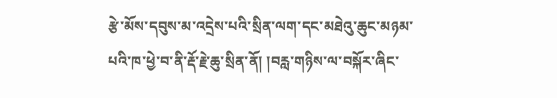རྩེ་མོས་དབུས་མ་འདྲེས་པའི་སྲིན་ལག་དང་མཐེའུ་ཆུང་མཉམ་པའི་ཁ་ཕྱེ་བ་ནི་རྡོ་རྗེ་ཆུ་སྲིན་ནོ། །བརླ་གཉིས་ལ་བསྐོར་ཞིང་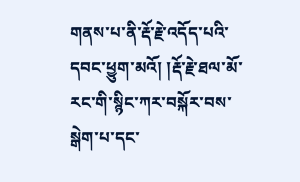གནས་པ་ནི་རྡོ་རྗེ་འདོད་པའི་དབང་ཕྱུག་མའོ། །རྡོ་རྗེ་ཐལ་མོ་རང་གི་སྙིང་ཀར་བསྐོར་བས་ སྒེག་པ་དང་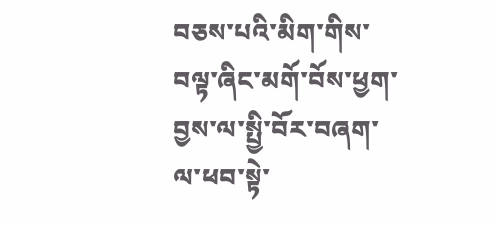བཅས་པའི་མིག་གིས་བལྟ་ཞིང་མགོ་བོས་ཕྱག་བྱས་ལ་སྤྱི་བོར་བཞག་ལ་ཕབ་སྟེ་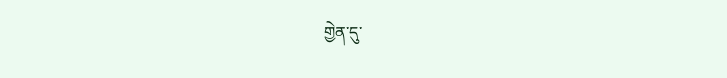གྱེན་དུ་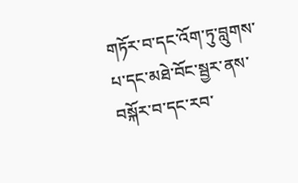གཏོར་བ་དང་འོག་ཏུ་བླུགས་པ་དང་མཐེ་བོང་སྦྱར་ནས་བསྐོར་བ་དང་རབ་